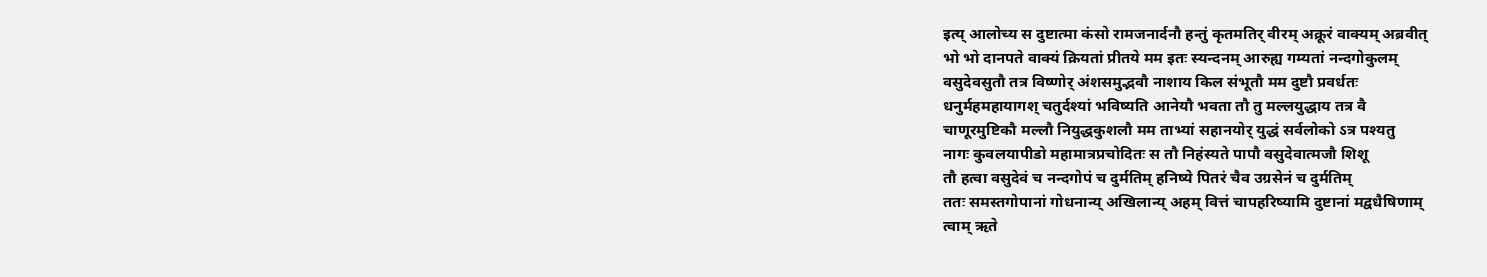इत्य् आलोच्य स दुष्टात्मा कंसो रामजनार्दनौ हन्तुं कृतमतिर् वीरम् अक्रूरं वाक्यम् अब्रवीत्
भो भो दानपते वाक्यं क्रियतां प्रीतये मम इतः स्यन्दनम् आरुह्य गम्यतां नन्दगोकुलम्
वसुदेवसुतौ तत्र विष्णोर् अंशसमुद्भवौ नाशाय किल संभूतौ मम दुष्टौ प्रवर्धतः
धनुर्महमहायागश् चतुर्दश्यां भविष्यति आनेयौ भवता तौ तु मल्लयुद्धाय तत्र वै
चाणूरमुष्टिकौ मल्लौ नियुद्धकुशलौ मम ताभ्यां सहानयोर् युद्धं सर्वलोको ऽत्र पश्यतु
नागः कुवलयापीडो महामात्रप्रचोदितः स तौ निहंस्यते पापौ वसुदेवात्मजौ शिशू
तौ हत्वा वसुदेवं च नन्दगोपं च दुर्मतिम् हनिष्ये पितरं चैव उग्रसेनं च दुर्मतिम्
ततः समस्तगोपानां गोधनान्य् अखिलान्य् अहम् वित्तं चापहरिष्यामि दुष्टानां मद्वधैषिणाम्
त्वाम् ऋते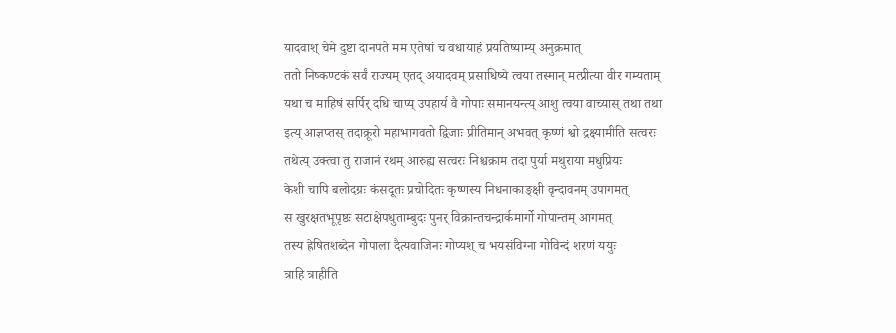यादवाश् चेमे दुष्टा दानपते मम एतेषां च वधायाहं प्रयतिष्याम्य् अनुक्रमात्
ततो निष्कण्टकं सर्वं राज्यम् एतद् अयादवम् प्रसाधिष्ये त्वया तस्मान् मत्प्रीत्या वीर गम्यताम्
यथा च माहिषं सर्पिर् दधि चाप्य् उपहार्य वै गोपाः समानयन्त्य् आशु त्वया वाच्यास् तथा तथा
इत्य् आज्ञप्तस् तदाक्रूरो महाभागवतो द्विजाः प्रीतिमान् अभवत् कृष्णं श्वो द्रक्ष्यामीति सत्वरः
तथेत्य् उक्त्वा तु राजानं रथम् आरुह्य सत्वरः निश्चक्राम तदा पुर्या मथुराया मधुप्रियः
केशी चापि बलोदग्रः कंसदूतः प्रचोदितः कृष्णस्य निधनाकाङ्क्षी वृन्दावनम् उपागमत्
स खुरक्षतभूपृष्ठः सटाक्षेपधुताम्बुदः पुनर् विक्रान्तचन्द्रार्कमार्गो गोपान्तम् आगमत्
तस्य ह्रेषितशब्देन गोपाला दैत्यवाजिनः गोप्यश् च भयसंविग्ना गोविन्दं शरणं ययुः
त्राहि त्राहीति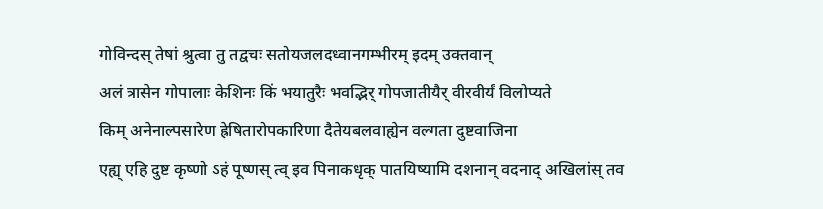गोविन्दस् तेषां श्रुत्वा तु तद्वचः सतोयजलदध्वानगम्भीरम् इदम् उक्तवान्
अलं त्रासेन गोपालाः केशिनः किं भयातुरैः भवद्भिर् गोपजातीयैर् वीरवीर्यं विलोप्यते
किम् अनेनाल्पसारेण ह्रेषितारोपकारिणा दैतेयबलवाह्येन वल्गता दुष्टवाजिना
एह्य् एहि दुष्ट कृष्णो ऽहं पूष्णस् त्व् इव पिनाकधृक् पातयिष्यामि दशनान् वदनाद् अखिलांस् तव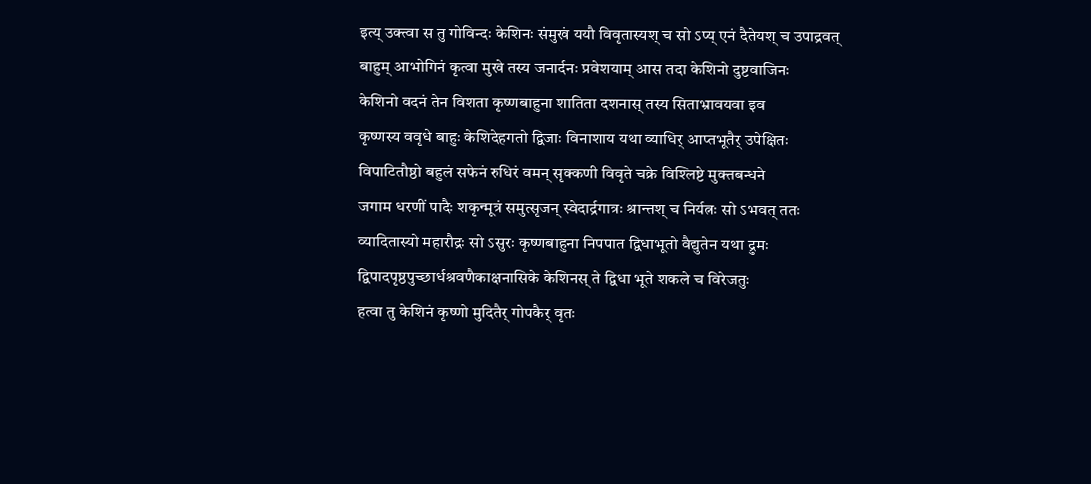इत्य् उक्त्वा स तु गोविन्दः केशिनः संमुखं ययौ विवृतास्यश् च सो ऽप्य् एनं दैतेयश् च उपाद्रवत्
बाहुम् आभोगिनं कृत्वा मुखे तस्य जनार्दनः प्रवेशयाम् आस तदा केशिनो दुष्टवाजिनः
केशिनो वदनं तेन विशता कृष्णबाहुना शातिता दशनास् तस्य सिताभ्रावयवा इव
कृष्णस्य ववृधे बाहुः केशिदेहगतो द्विजाः विनाशाय यथा व्याधिर् आप्तभूतैर् उपेक्षितः
विपाटितौष्ठो बहुलं सफेनं रुधिरं वमन् सृक्कणी विवृते चक्रे विश्लिष्टे मुक्तबन्धने
जगाम धरणीं पादैः शकृन्मूत्रं समुत्सृजन् स्वेदार्द्रगात्रः श्रान्तश् च निर्यत्नः सो ऽभवत् ततः
व्यादितास्यो महारौद्रः सो ऽसुरः कृष्णबाहुना निपपात द्विधाभूतो वैद्युतेन यथा द्रुमः
द्विपादपृष्ठपुच्छार्धश्रवणैकाक्षनासिके केशिनस् ते द्विधा भूते शकले च विरेजतुः
हत्वा तु केशिनं कृष्णो मुदितैर् गोपकैर् वृतः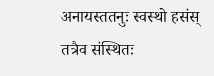अनायस्ततनुः स्वस्थो हसंस् तत्रैव संस्थितः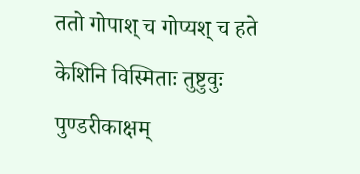ततो गोपाश् च गोप्यश् च हते केशिनि विस्मिताः तुष्टुवुः पुण्डरीकाक्षम्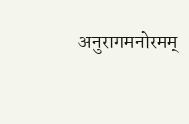अनुरागमनोरमम्